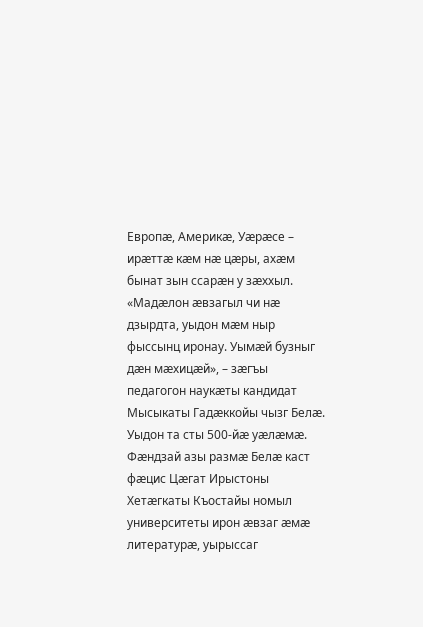Европæ, Америкæ, Уæрæсе – ирæттæ кæм нæ цæры, ахæм бынат зын ссарæн у зæххыл. «Мадæлон æвзагыл чи нæ дзырдта, уыдон мæм ныр фыссынц иронау. Уымæй бузныг дæн мæхицæй», – зæгъы педагогон наукæты кандидат Мысыкаты Гадæккойы чызг Белæ. Уыдон та сты 500-йæ уæлæмæ.
Фæндзай азы размæ Белæ каст фæцис Цæгат Ирыстоны Хетæгкаты Къостайы номыл университеты ирон æвзаг æмæ литературæ, уырыссаг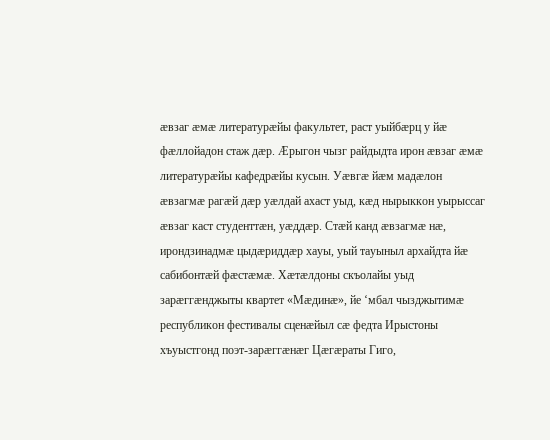æвзаг æмæ литературæйы факультет, раст уыйбæрц у йæ фæллойадон стаж дæр. Æрыгон чызг райдыдта ирон æвзаг æмæ литературæйы кафедрæйы кусын. Уæвгæ йæм мадæлон æвзагмæ рагæй дæр уæлдай ахаст уыд, кæд нырыккон уырыссаг æвзаг каст студенттæн, уæддæр. Стæй канд æвзагмæ нæ, ирондзинадмæ цыдæриддæр хауы, уый тауыныл архайдта йæ сабибонтæй фæстæмæ. Хæтæлдоны скъолайы уыд зарæггæнджыты квартет «Мæдинæ», йе ‘мбал чызджытимæ республикон фестивалы сценæйыл сæ федта Ирыстоны хъуыстгонд поэт-зарæггæнæг Цæгæраты Гиго,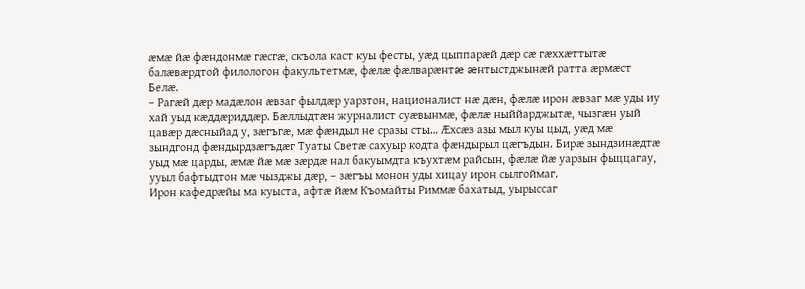æмæ йæ фæндонмæ гæсгæ, скъола каст куы фесты, уæд цыппарæй дæр сæ гæххæттытæ балæвæрдтой филологон факультетмæ, фæлæ фæлварæнтæ æнтыстджынæй ратта æрмæст Белæ.
– Рагæй дæр мадæлон æвзаг фылдæр уарзтон, националист нæ дæн, фæлæ ирон æвзаг мæ уды иу хай уыд кæддæриддæр. Бæллыдтæн журналист суæвынмæ, фæлæ ныййарджытæ, чызгæн уый цавæр дæсныйад у, зæгъгæ, мæ фæндыл не сразы сты… Æхсæз азы мыл куы цыд, уæд мæ зындгонд фæндырдзæгъдæг Туаты Светæ сахуыр кодта фæндырыл цæгъдын. Бирæ зындзинæдтæ уыд мæ царды, æмæ йæ мæ зæрдæ нал бакуымдта къухтæм райсын, фæлæ йæ уарзын фыццагау, ууыл бафтыдтон мæ чызджы дæр, – зæгъы монон уды хицау ирон сылгоймаг.
Ирон кафедрæйы ма куыста, афтæ йæм Къомайты Риммæ бахатыд, уырыссаг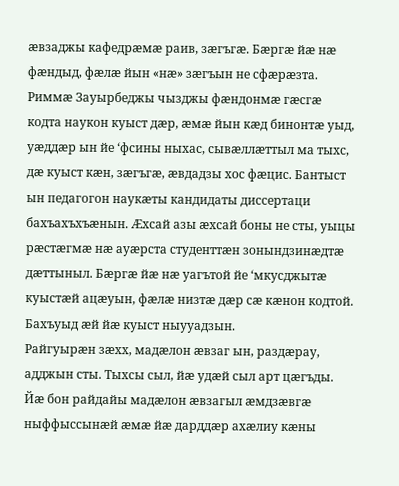æвзаджы кафедрæмæ раив, зæгъгæ. Бæргæ йæ нæ фæндыд, фæлæ йын «нæ» зæгъын не сфæрæзта. Риммæ Зауырбеджы чызджы фæндонмæ гæсгæ кодта наукон куыст дæр, æмæ йын кæд бинонтæ уыд, уæддæр ын йе ‘фсины ныхас, сывæллæттыл ма тыхс, дæ куыст кæн, зæгъгæ, æвдадзы хос фæцис. Бантыст ын педагогон наукæты кандидаты диссертаци бахъахъхъæнын. Æхсай азы æхсай боны не сты, уыцы рæстæгмæ нæ ауæрста студенттæн зонындзинæдтæ дæттыныл. Бæргæ йæ нæ уагътой йе ‘мкусджытæ куыстæй ацæуын, фæлæ низтæ дæр сæ кæнон кодтой. Бахъуыд æй йæ куыст ныууадзын.
Райгуырæн зæхх, мадæлон æвзаг ын, раздæрау, адджын сты. Тыхсы сыл, йæ удæй сыл арт цæгъды. Йæ бон райдайы мадæлон æвзагыл æмдзæвгæ ныффыссынæй æмæ йæ дарддæр ахæлиу кæны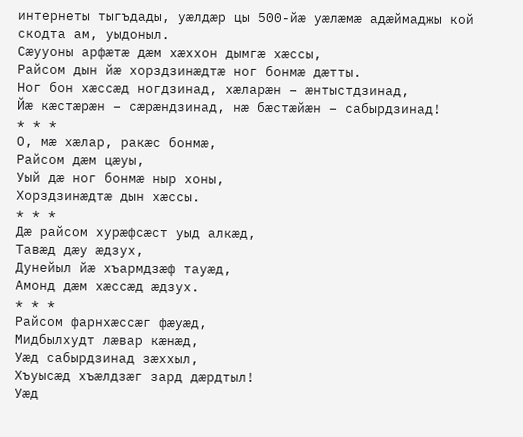интернеты тыгъдады, уæлдæр цы 500-йæ уæлæмæ адæймаджы кой скодта ам, уыдоныл.
Сæууоны арфæтæ дæм хæххон дымгæ хæссы,
Райсом дын йæ хорздзинæдтæ ног бонмæ дæтты.
Ног бон хæссæд ногдзинад, хæларæн – æнтыстдзинад,
Йæ кæстæрæн – сæрæндзинад, нæ бæстæйæн – сабырдзинад!
* * *
О, мæ хæлар, ракæс бонмæ,
Райсом дæм цæуы,
Уый дæ ног бонмæ ныр хоны,
Хорздзинæдтæ дын хæссы.
* * *
Дæ райсом хурæфсæст уыд алкæд,
Тавæд дæу æдзух,
Дунейыл йæ хъармдзæф тауæд,
Амонд дæм хæссæд æдзух.
* * *
Райсом фарнхæссæг фæуæд,
Мидбылхудт лæвар кæнæд,
Уæд сабырдзинад зæххыл,
Хъуысæд хъæлдзæг зард дæрдтыл!
Уæд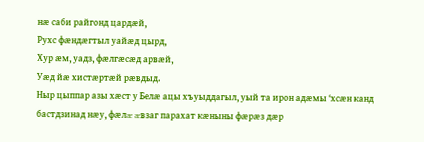нæ саби райгонд цардæй,
Рухс фæндæгтыл уайæд цырд,
Хур æм, уадз, фæлгæсæд арвæй,
Уæд йæ хистæртæй рæвдыд.
Ныр цыппар азы хæст у Белæ ацы хъуыддагыл, уый та ирон адæмы ‘хсæн канд бастдзинад нæу, фæлæ æвзаг парахат кæныны фæрæз дæр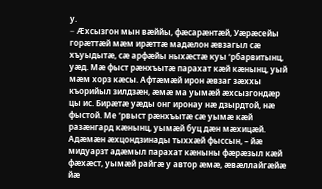у.
– Æхсызгон мын вæййы, фæсарæнтæй, Уæрæсейы горæттæй мæм ирæттæ мадæлон æвзагыл сæ хъуыдытæ, сæ арфæйы ныхæстæ куы ‘рбарвитынц, уæд. Мæ фыст рæнхъытæ парахат кæй кæнынц, уый мæм хорз кæсы. Афтæмæй ирон æвзаг зæххы къорийыл зилдзæн, æмæ ма уымæй æхсызгондæр цы ис. Бирæтæ уæды онг иронау нæ дзырдтой, нæ фыстой. Ме ‘рвыст рæнхъытæ сæ уымæ кæй разæнгард кæнынц, уымæй буц дæн мæхицæй. Адæмæн æхцондзинады тыххæй фыссын, – йæ мидуарзт адæмыл парахат кæныны фæрæзыл кæй фæхæст, уымæй райгæ у автор æмæ, æвæллайгæйæ йæ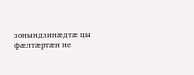зонындзинæдтæ цы фæлтæртæн не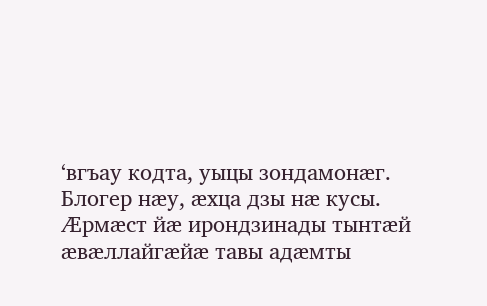‘вгъау кодта, уыцы зондамонæг. Блогер нæу, æхца дзы нæ кусы. Æрмæст йæ ирондзинады тынтæй æвæллайгæйæ тавы адæмты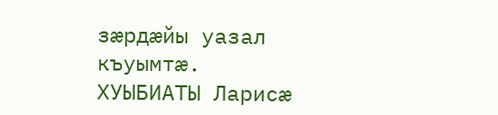зæрдæйы уазал къуымтæ.
ХУЫБИАТЫ Ларисæ